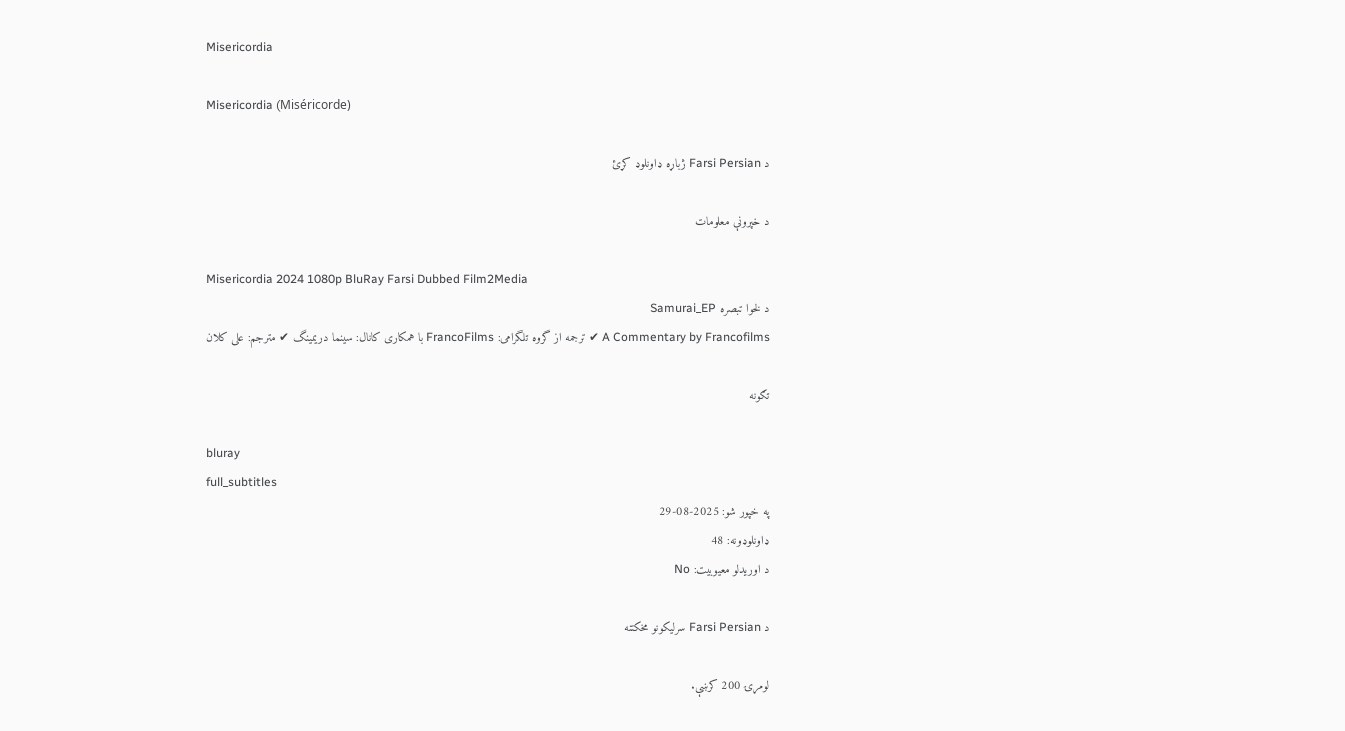Misericordia

Misericordia (Miséricorde)

د Farsi Persian ژباړه ډاونلوډ کړئ

د خپرونې معلومات

Misericordia 2024 1080p BluRay Farsi Dubbed Film2Media
د لخوا تبصره Samurai_EP
A Commentary by Francofilms ✔ ترجمه از گروه تلگرامی: FrancoFilms با همکاری کانال: سینما دریمینگ ✔ مترجم: علی کلان

تګونه

bluray
full_subtitles
په خپور شو: 2025-08-29
ډاونلوډونه: 48
د اوریدلو معیوبیت: No

د Farsi Persian سرليکونو مخکتنه

لومړۍ 200 کرښې.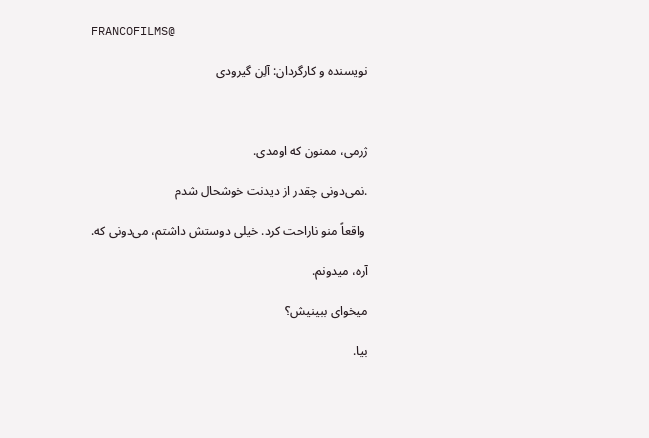FRANCOFILMS@

نویسنده و کارگردان: آلِن گیرودی



ژرمی، ممنون که اومدی.

.نمی‌دونی چقدر از دیدنت خوشحال شدم

 واقعاً منو ناراحت کرد. خیلی دوستش داشتم، می‌دونی که.

آره، میدونم.

میخوای ببینیش؟

بیا.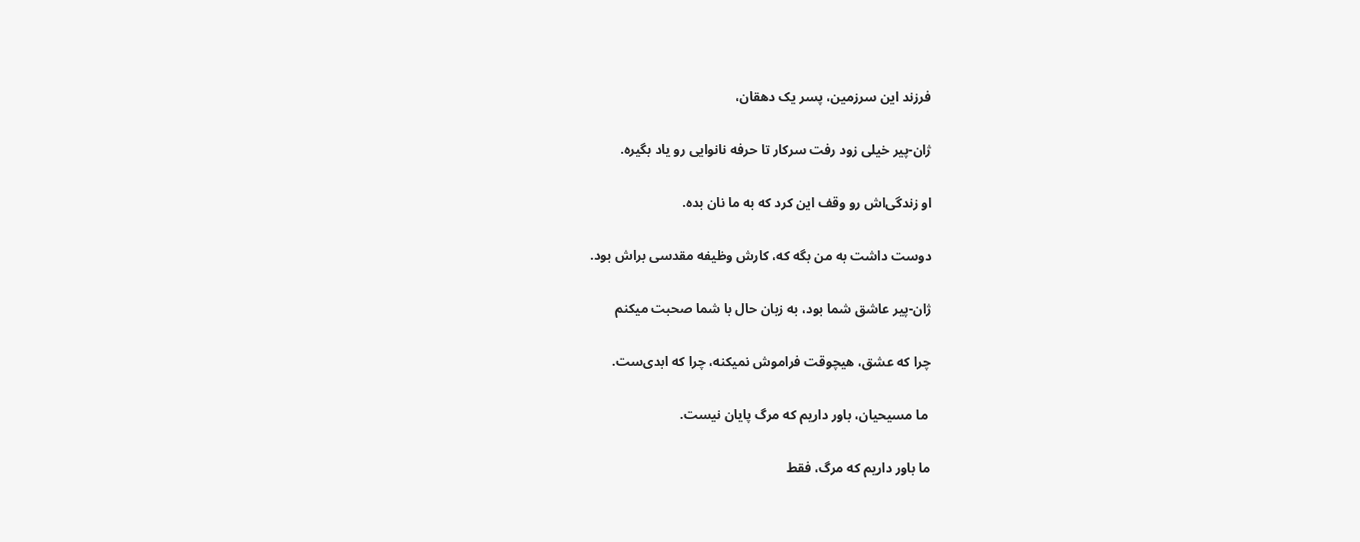فرزند این سرزمین، پسر یک دهقان،

ژان-پیر خیلی زود رفت سرکار تا حرفه نانوایی رو یاد بگیره.

او زندگی‌اش رو وقف این کرد که به ما نان بده.

دوست داشت به من بگه که، کارش وظیفه مقدسی براش بود.

ژان-پیر عاشق شما بود، به زبان حال با شما صحبت میکنم

چرا که عشق، هیچوقت فراموش نمیکنه، چرا که ابدی‌ست.

 ما مسیحیان، باور داریم که مرگ پایان نیست.

ما باور داریم که مرگ، فقط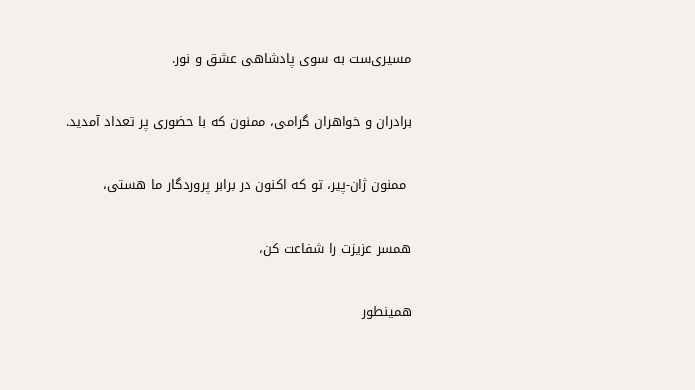مسیری‌ست به سوی پادشاهی عشق و نور.

برادران و خواهران گرامی، ممنون که با حضوری پر تعداد آمدید.

 ممنون ژان-پیر، تو که اکنون در برابر پروردگار ما هستی،

همسر عزیزت را شفاعت کن،

همینطور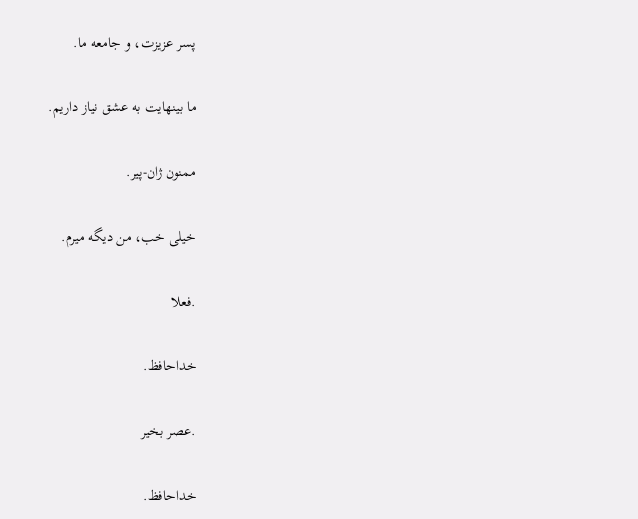پسر عزیزت، و جامعه ما.

ما بینهایت به عشق نیاز داریم.

ممنون ژان-پیر.

خیلی خب، من دیگه میرم.

.فعلا

خداحافظ.

.عصر بخیر

خداحافظ.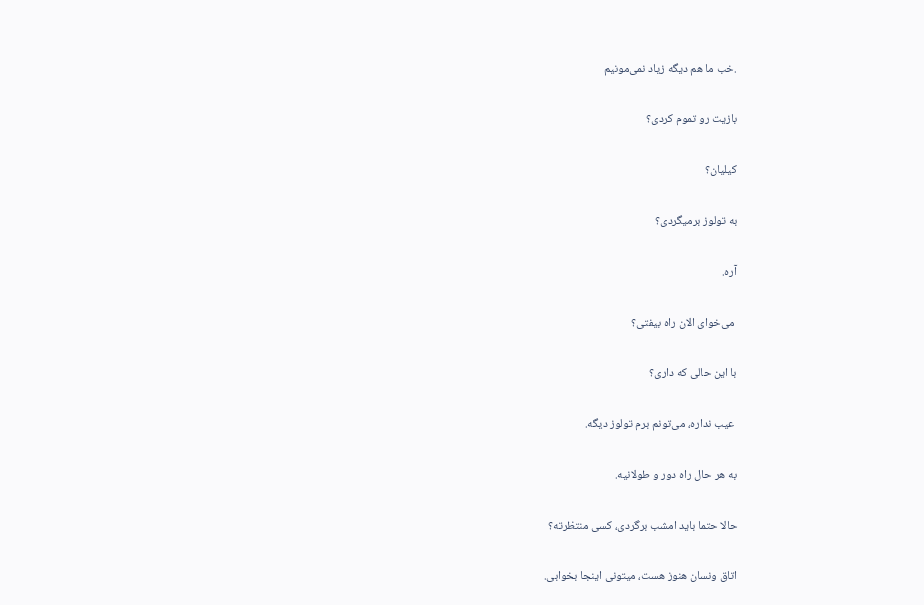.خب ما هم دیگه زیاد نمی‌مونیم

بازیت رو تموم کردی؟

کیلیان؟

به تولوز برمیگردی؟

آره.

 می‌خوای الان راه بیفتی؟

با این حالی که داری؟

 عیب نداره، می‌تونم برم تولوز دیگه.

به هر حال راه دور و طولانیه.

حالا حتما باید امشب برگردی، کسی منتظرته؟

اتاق ونسان هنوز هست، میتونی اینجا بخوابی.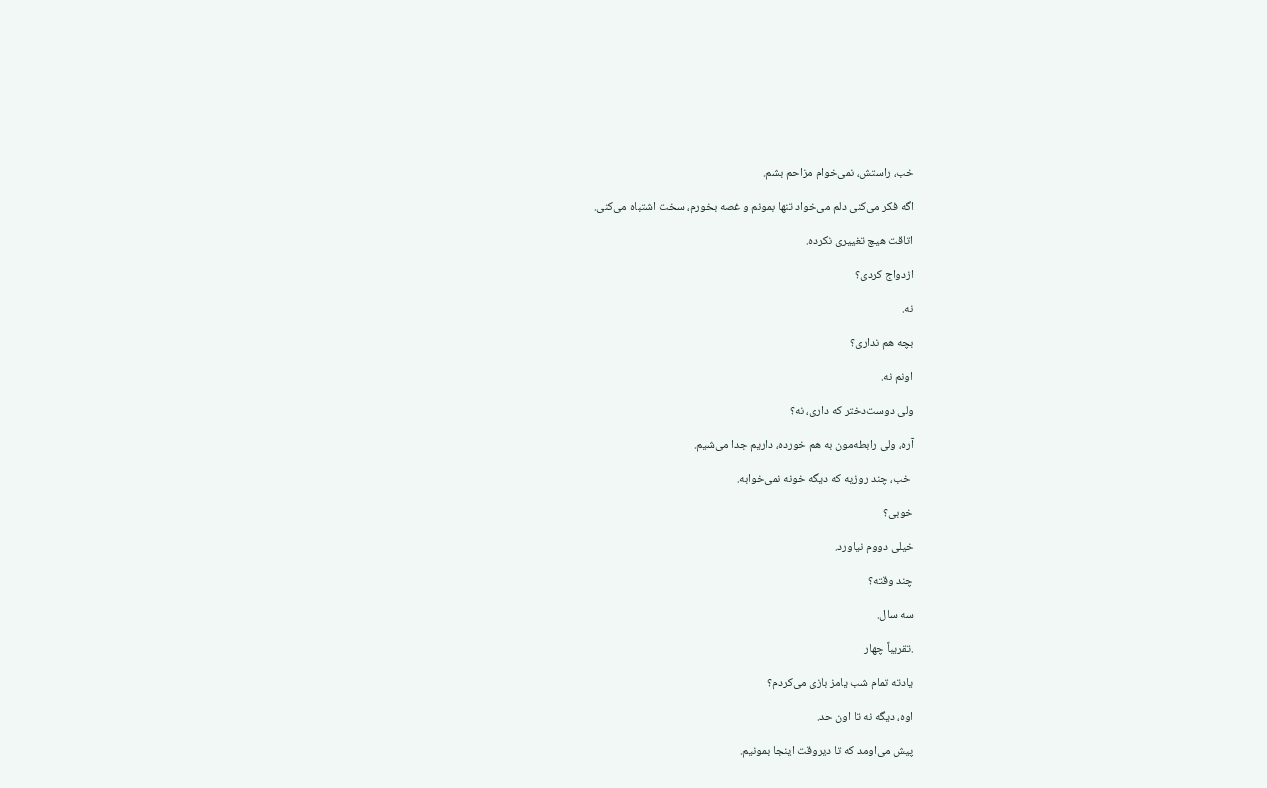خب، راستش، نمی‌خوام مزاحم بشم.

اگه فکر می‌کنی دلم می‌خواد تنها بمونم و غصه بخورم، سخت اشتباه می‌کنی.

اتاقت هیچ تغییری نکرده.

ازدواج کردی؟

نه.

بچه هم نداری؟

اونم نه.

ولی دوست‌دختر که داری، نه؟

آره، ولی رابطه‌مون به هم خورده، داریم جدا می‌شیم.

 خب، چند روزیه که دیگه خونه نمی‌خوابه.

خوبی؟

خیلی دووم نیاورد.

چند وقته؟

سه سال.

.تقریباً چهار

یادته تمام شب یامز بازی می‌کردم؟

اوه، دیگه نه تا اون حد.

پیش می‌اومد که تا دیروقت اینجا بمونیم.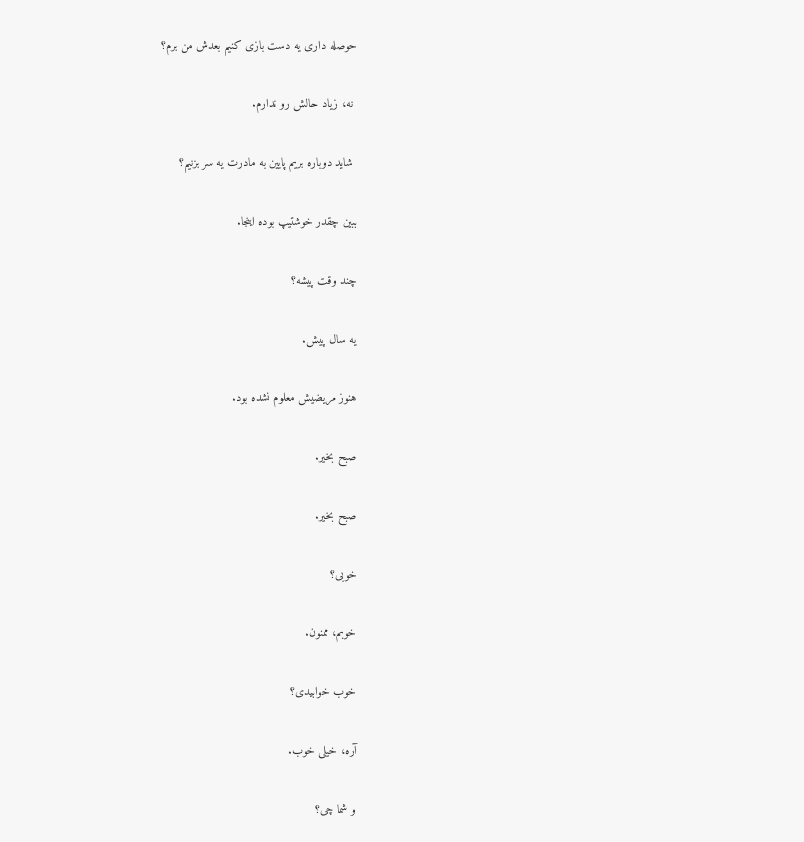حوصله داری یه دست بازی کنیم بعدش من برم؟

 نه، زیاد حالش رو ندارم.

 شاید دوباره بریم پایین به مادرت یه سر بزنیم؟

ببین چقدر خوشتیپ بوده اینجا.

چند وقت پیشه؟

یه سال پیش.

هنوز مریضیش معلوم نشده بود.

صبح بخیر.

صبح بخیر.

خوبی؟

خوبم، ممنون.

خوب خوابیدی؟

آره، خیلی خوب.

و شما چی؟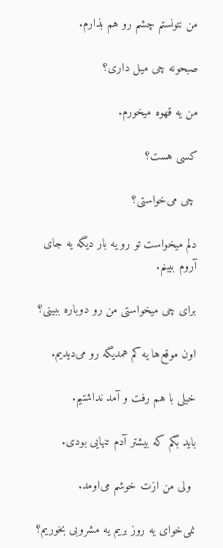من نتونستم چشم رو هم بذارم.

صبحونه چی میل داری؟

من یه قهوه میخورم.

کسی هست؟

 چی می‌خواستی؟

دلم میخواست تو رو یه بار دیگه یه جای آروم ببینم.

برای چی میخواستی من رو دوباره ببینی؟

اون موقع‌ها یه کم همدیگه رو می‌دیدیم.

خیلی با هم رفت و آمد نداشتیم.

باید بگم که بیشتر آدم تنهایی بودی.

 ولی من ازت خوشم می‌اومد.

نمی‌خوای یه روز بریم یه مشروبی بخوریم؟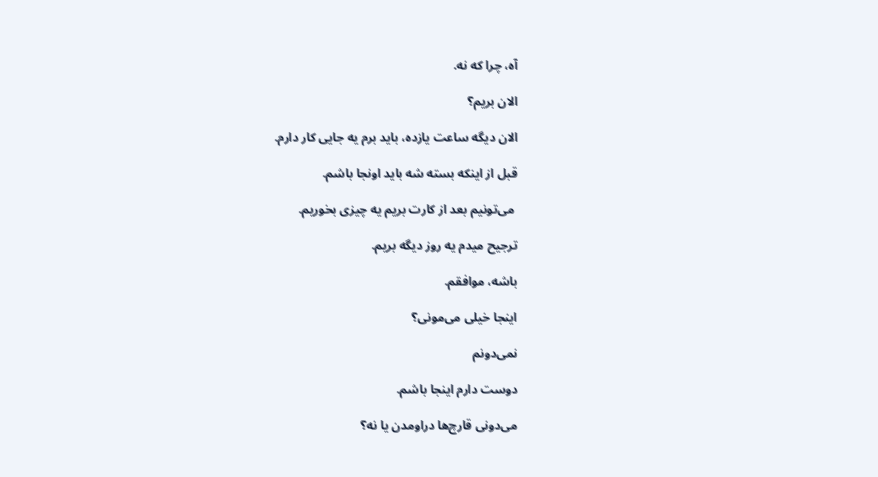آه، چرا که نه.

الان بریم؟

الان دیگه ساعت یازده، باید برم یه جایی کار دارم.

قبل از اینکه بسته شه باید اونجا باشم.

 می‌تونیم بعد از کارت بریم یه چیزی بخوریم.

ترجیح میدم یه روز دیگه بریم.

باشه، موافقم.

اینجا خیلی می‌مونی؟

نمی‌دونم

دوست دارم اینجا باشم.

می‌دونی قارچ‌ها دراومدن یا نه؟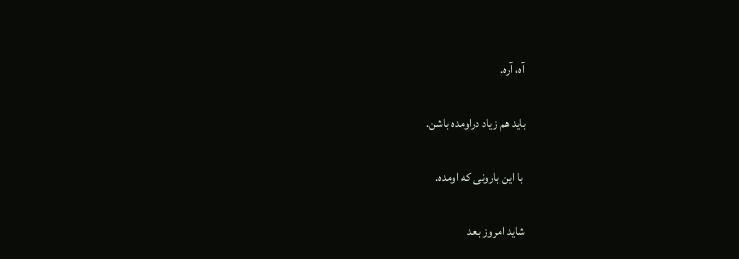آه، آره.

باید هم زیاد دراومده باشن.

 با این بارونی که اومده.

شاید امروز بعد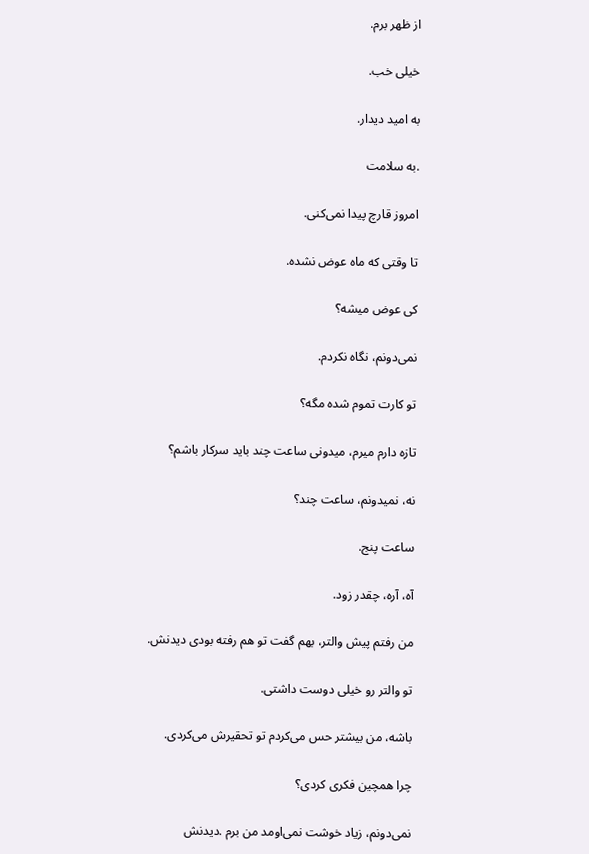از ظهر برم.

خیلی خب.

به امید دیدار.

.به سلامت

امروز قارچ پیدا نمی‌کنی.

تا وقتی که ماه عوض نشده.

کی عوض میشه؟

نمی‌دونم، نگاه نکردم.

تو کارت تموم شده مگه؟

تازه دارم میرم، میدونی ساعت چند باید سرکار باشم؟

نه، نمیدونم، ساعت چند؟

ساعت پنج.

آه، آره، چقدر زود.

من رفتم پیش والتر، بهم گفت تو هم رفته بودی دیدنش.

تو والتر رو خیلی دوست داشتی.

باشه، من بیشتر حس می‌کردم تو تحقیرش می‌کردی.

چرا همچین فکری کردی؟

نمی‌دونم، زیاد خوشت نمی‌اومد من برم .دیدنش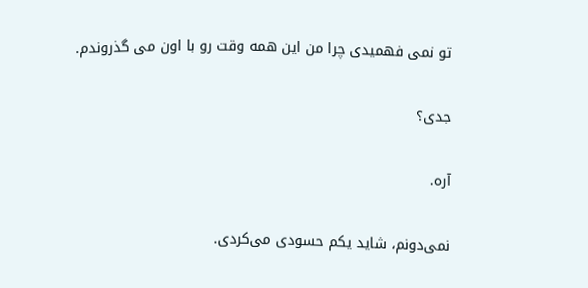تو نمی فهمیدی چرا من این همه وقت رو با اون می گذروندم.

جدی؟

آره.

نمی‌دونم، شاید یکم حسودی می‌کردی.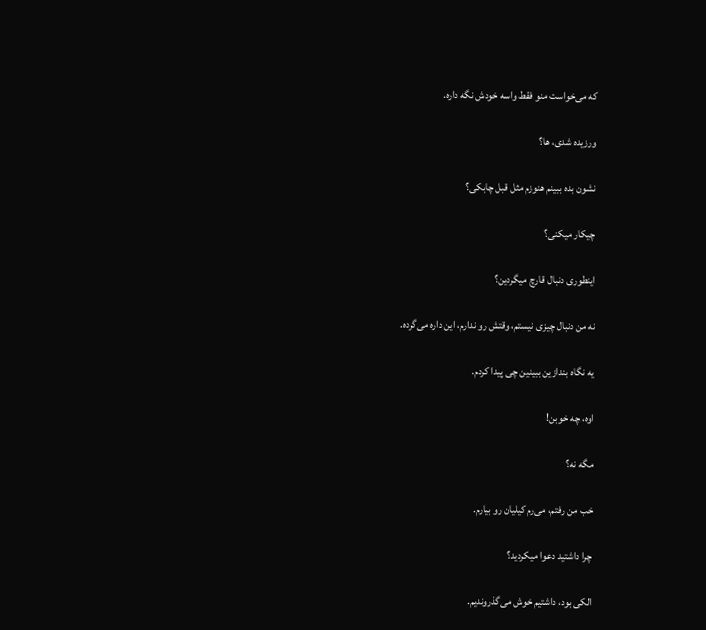که می‌خواست منو فقط واسه خودش نگه داره.

ورزیده شدی، ها؟

نشون بده ببینم هنوزم مثل قبل چابکی؟

چیکار میکنی؟

اینطوری دنبال قارچ میگردین؟

نه من دنبال چیزی نیستم، وقتش رو ندارم، این داره می‌گرده.

یه نگاه بندازین ببینین چی پیدا کردم.

اوه، چه خوبن!

مگه نه؟

خب من رفتم، می‌رم کیلیان رو بیارم.

چرا داشتید دعوا میکردید؟

الکی بود، داشتیم خوش می‌گذروندیم.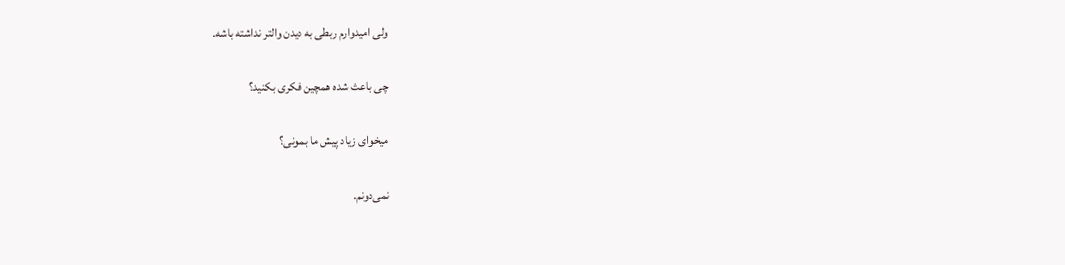ولی امیدوارم ربطی به دیدن والتر نداشته باشه.

چی باعث شده همچین فکری بکنید؟

میخوای زیاد پیش ما بمونی؟

نمی‌دونم.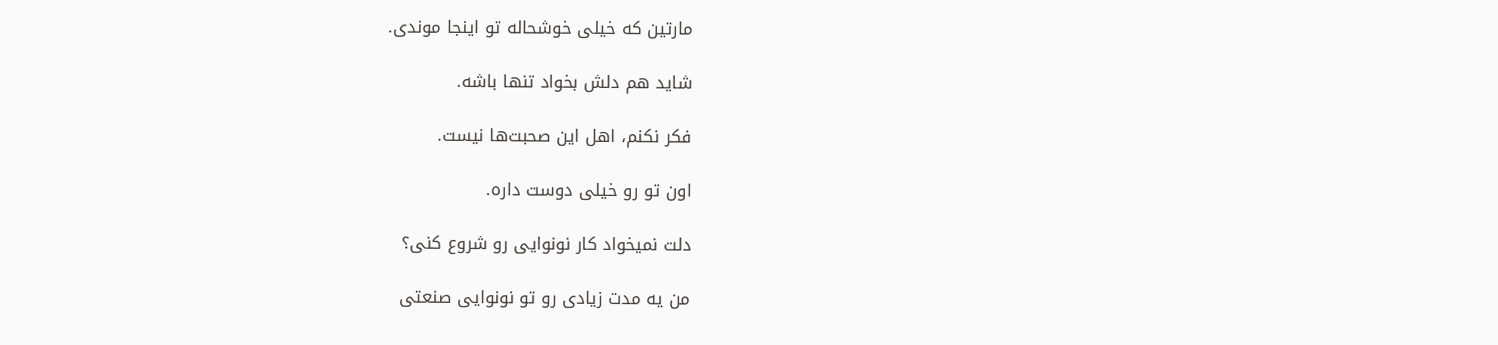مارتین که خیلی خوشحاله تو اینجا موندی.

شاید هم دلش بخواد تنها باشه.

فکر نکنم، اهل این صحبت‌ها نیست.

اون تو رو خیلی دوست داره.

دلت نمیخواد کار نونوایی رو شروع کنی؟

من یه مدت زیادی رو تو نونوایی صنعتی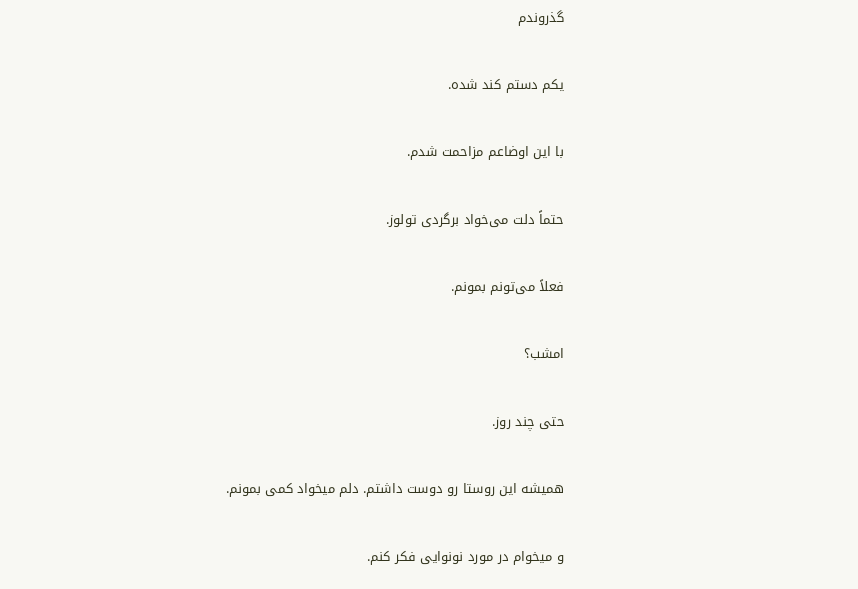گذروندم

یکم دستم کند شده.

با این اوضاعم مزاحمت شدم.

حتماً دلت می‌خواد برگردی تولوز.

فعلاً می‌تونم بمونم.

امشب؟

حتی چند روز.

همیشه این روستا رو دوست داشتم. دلم میخواد کمی بمونم.

و میخوام در مورد نونوایی فکر کنم.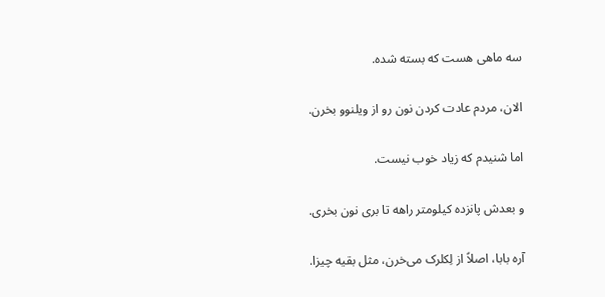سه ماهی هست که بسته شده.

الان، مردم عادت کردن نون رو از ویلنوو بخرن.

اما شنیدم که زیاد خوب نیست.

و بعدش پانزده کیلومتر راهه تا بری نون بخری.

آره بابا، اصلاً از لِکلرک می‌خرن، مثل بقیه چیزا.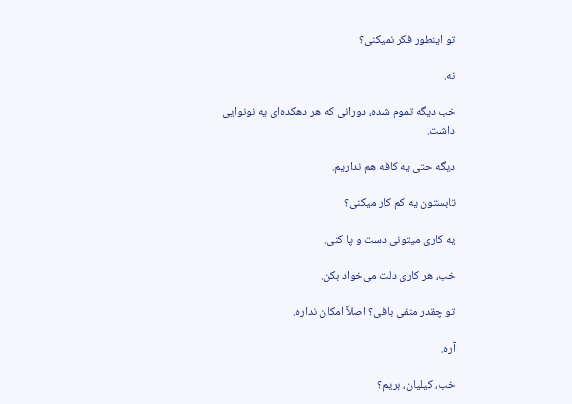تو اینطور فکر نمیکنی؟

نه.

خب دیگه تموم شده، دورانی که هر دهکده‌ای یه نونوایی داشت.

دیگه حتی یه کافه هم نداریم.

تابستون یه کم کار میکنی؟

یه کاری میتونی دست و پا کنی.

خب، هر کاری دلت می‌خواد بکن.

تو چقدر منفی بافی؟ اصلاً امکان نداره.

آره.

خب، کیلیان، بریم؟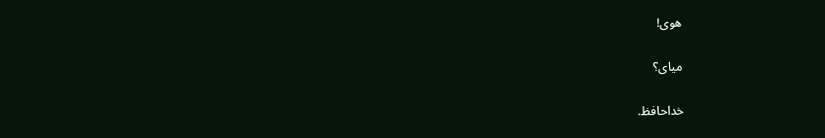هوی!

میای؟

خداحافظ.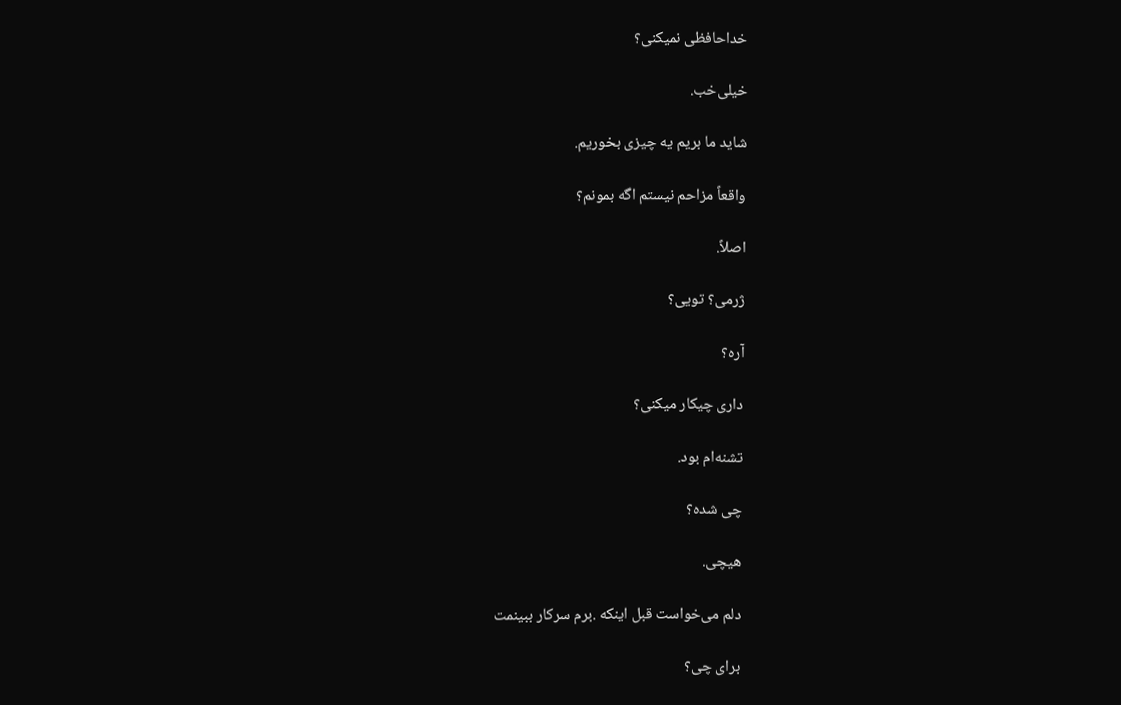خداحافظی نمیکنی؟

خیلی‌خب.

شاید ما بریم یه چیزی بخوریم.

واقعاً مزاحم نیستم اگه بمونم؟

اصلاً.

ژرمی؟ تویی؟

آره؟

داری چیکار میکنی؟

تشنه‌ام بود.

چی شده؟

هیچی.

دلم می‌خواست قبل اینکه .برم سرکار ببینمت

برای چی؟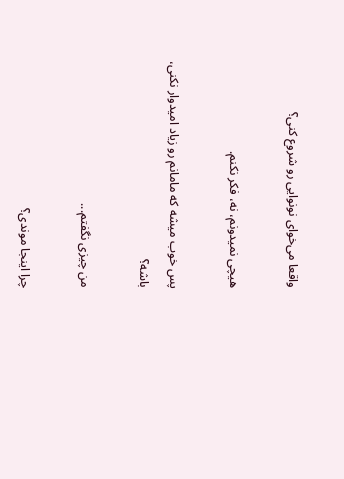واقعا می‌خوای نونوایی رو شروع کنی؟

هیچی نمیدونم، نه، فکر نکنم.

پس خوب میشه که مامانم رو زیاد امیدوار نکنی، باشه؟

من چیزی نگفتم...

چرا اینجا موندی؟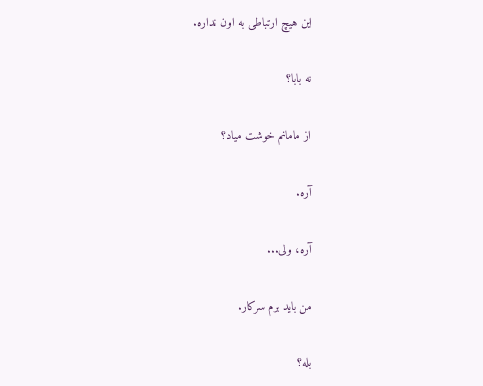این هیچ ارتباطی به اون نداره.

نه بابا؟

از مامانم خوشت میاد؟

آره.

آره، ولی...

من باید برم سرکار.

بله؟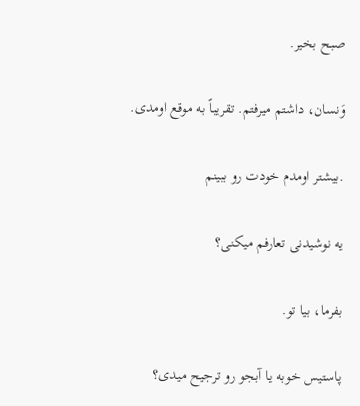صبح بخیر.

وَنسان، داشتم میرفتم. تقریباً به موقع اومدی.

.بیشتر اومدم خودت رو ببینم

یه نوشیدنی تعارفم میکنی؟

بفرما، بیا تو.

پاستیس خوبه یا آبجو رو ترجیح میدی؟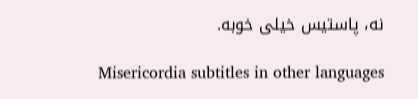نه، پاستیس خیلی خوبه.

Misericordia subtitles in other languages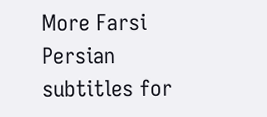More Farsi Persian subtitles for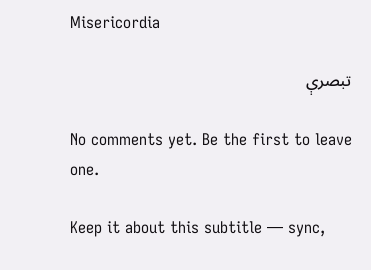Misericordia

تبصرې

No comments yet. Be the first to leave one.

Keep it about this subtitle — sync,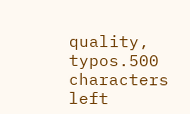quality, typos.500 characters left